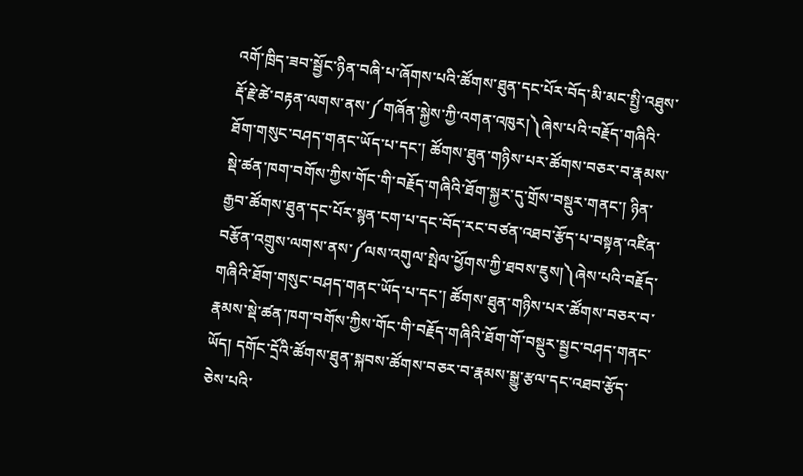འགོ་ཁྲིད་ཟབ་སྦྱོང་ཉིན་བཞི་པ་ཞོགས་པའི་ཚོགས་ཐུན་དང་པོར་བོད་མི་མང་སྤྱི་འཐུས་རྡོ་རྗེ་ཚེ་བརྟན་ལགས་ནས་༼གཞོན་སྐྱེས་ཀྱི་འགན་འཁུར།༽ཞེས་པའི་བརྗོད་གཞིའི་ཐོག་གསུང་བཤད་གནང་ཡོད་པ་དང་། ཚོགས་ཐུན་གཉིས་པར་ཚོགས་བཅར་བ་རྣམས་སྡེ་ཚན་ཁག་བགོས་ཀྱིས་གོང་གི་བརྗོད་གཞིའི་ཐོག་སྐྱར་དུ་གྲོས་བསྡུར་གནང་། ཉིན་རྒྱབ་ཚོགས་ཐུན་དང་པོར་སྙན་ངག་པ་དང་བོད་རང་བཙན་འཐབ་རྩོད་པ་བསྟན་འཛིན་བརྩོན་འགྲུས་ལགས་ནས་༼ལས་འགུལ་སྤེལ་ཕྱོགས་ཀྱི་ཐབས་ཇུས།༽ཞེས་པའི་བརྗོད་གཞིའི་ཐོག་གསུང་བཤད་གནང་ཡོད་པ་དང་། ཚོགས་ཐུན་གཉིས་པར་ཚོགས་བཅར་བ་རྣམས་སྡེ་ཚན་ཁག་བགོས་ཀྱིས་གོང་གི་བརྗོད་གཞིའི་ཐོག་གོ་བསྡུར་སྦྱང་བཤད་གནང་ཡོད། དགོང་དྲོའི་ཚོགས་ཐུན་སྐབས་ཚོགས་བཅར་བ་རྣམས་སྒྱུ་རྩལ་དང་འཐབ་རྩོད་ཅེས་པའི་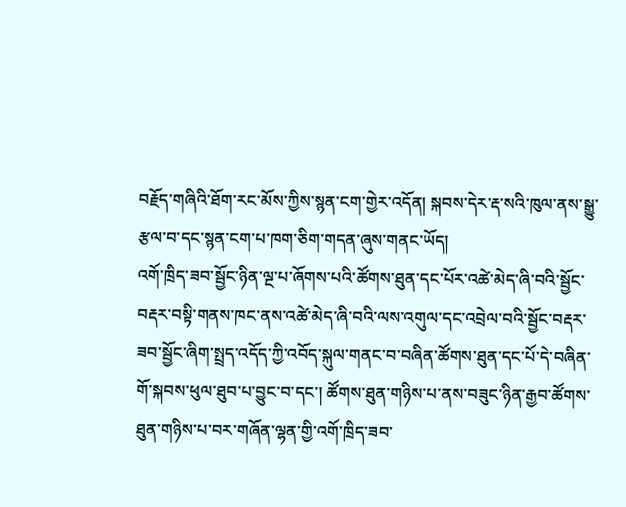བརྗོད་གཞིའི་ཐོག་རང་མོས་ཀྱིས་སྙན་ངག་གྱེར་འདོན། སྐབས་དེར་རྡ་སའི་ཁུལ་ནས་སྒྱུ་རྩལ་བ་དང་སྙན་ངག་པ་ཁག་ཅིག་གདན་ཞུས་གནང་ཡོད།
འགོ་ཁྲིད་ཟབ་སྦྱོང་ཉིན་ལྔ་པ་ཞོགས་པའི་ཚོགས་ཐུན་དང་པོར་འཚེ་མེད་ཞི་བའི་སྦྱོང་བརྡར་བསྟི་གནས་ཁང་ནས་འཚེ་མེད་ཞི་བའི་ལས་འགུལ་དང་འབྲེལ་བའི་སྦྱོང་བརྡར་ཟབ་སྦྱོང་ཞིག་སྤྲད་འདོད་ཀྱི་འབོད་སྐུལ་གནང་བ་བཞིན་ཚོགས་ཐུན་དང་པོ་དེ་བཞིན་གོ་སྐབས་ཕུལ་ཐུབ་པ་བྱུང་བ་དང་། ཚོགས་ཐུན་གཉིས་པ་ནས་བཟུང་ཉིན་རྒྱབ་ཚོགས་ཐུན་གཉིས་པ་བར་གཞོན་ལྷན་གྱི་འགོ་ཁྲིད་ཟབ་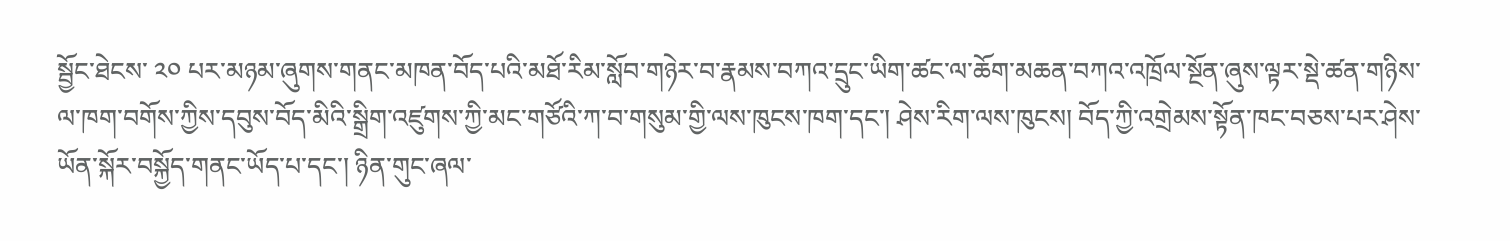སྦྱོང་ཐེངས་ ༢༠ པར་མཉམ་ཞུགས་གནང་མཁན་བོད་པའི་མཐོ་རིམ་སློབ་གཉེར་བ་རྣམས་བཀའ་དྲུང་ཡིག་ཚང་ལ་ཆོག་མཆན་བཀའ་འཁྲོལ་སྔོན་ཞུས་ལྟར་སྡེ་ཚན་གཉིས་ལ་ཁག་བགོས་ཀྱིས་དབུས་བོད་མིའི་སྒྲིག་འཛུགས་ཀྱི་མང་གཙོའི་ཀ་བ་གསུམ་གྱི་ལས་ཁུངས་ཁག་དང་། ཤེས་རིག་ལས་ཁུངས། བོད་ཀྱི་འགྲེམས་སྟོན་ཁང་བཅས་པར་ཤེས་ཡོན་སྐོར་བསྐྱོད་གནང་ཡོད་པ་དང་། ཉིན་གུང་ཞལ་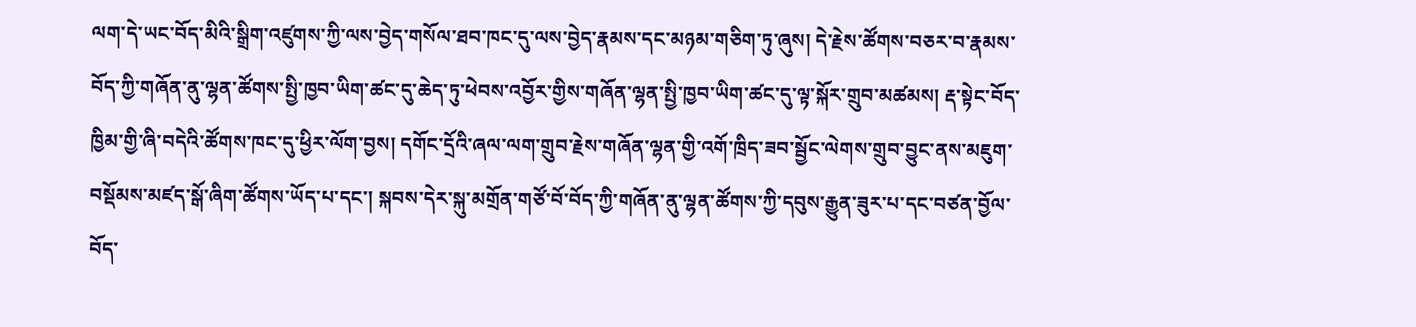ལག་དེ་ཡང་བོད་མིའི་སྒྲིག་འཛུགས་ཀྱི་ལས་བྱེད་གསོལ་ཐབ་ཁང་དུ་ལས་བྱེད་རྣམས་དང་མཉམ་གཅིག་ཏུ་ཞུས། དེ་རྗེས་ཚོགས་བཅར་བ་རྣམས་བོད་ཀྱི་གཞོན་ནུ་ལྷན་ཚོགས་སྤྱི་ཁྱབ་ཡིག་ཚང་དུ་ཆེད་ཏུ་ཕེབས་འབྱོར་གྱིས་གཞོན་ལྷན་སྤྱི་ཁྱབ་ཡིག་ཚང་དུ་ལྟ་སྐོར་གྲུབ་མཚམས། རྡ་སྟེང་བོད་ཁྱིམ་གྱི་ཞི་བདེའི་ཚོགས་ཁང་དུ་ཕྱིར་ལོག་བྱས། དགོང་དྲོའི་ཞལ་ལག་གྲུབ་རྗེས་གཞོན་ལྷན་གྱི་འགོ་ཁྲིད་ཟབ་སྦྱོང་ལེགས་གྲུབ་བྱུང་ནས་མཇུག་བསྡོམས་མཛད་སྒོ་ཞིག་ཚོགས་ཡོད་པ་དང་། སྐབས་དེར་སྐུ་མགྲོན་གཙོ་བོ་བོད་ཀྱི་གཞོན་ནུ་ལྷན་ཚོགས་ཀྱི་དབུས་རྒྱུན་ཟུར་པ་དང་བཙན་བྱོལ་བོད་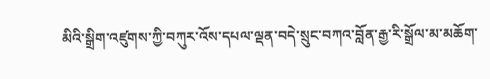མིའི་སྒྲིག་འཛུགས་ཀྱི་བཀུར་འོས་དཔལ་ལྡན་བདེ་སྲུང་བཀའ་བློན་རྒྱ་རི་སྒྲོལ་མ་མཆོག་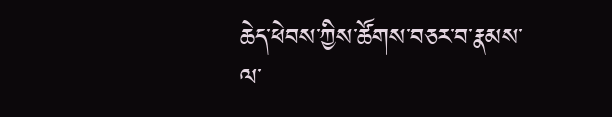ཆེད་ཕེབས་ཀྱིས་ཚོགས་བཅར་བ་རྣམས་ལ་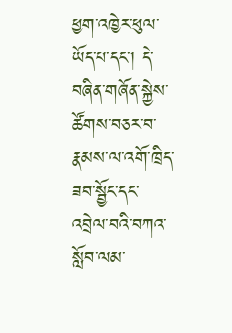ཕྱག་འཁྱེར་ཕུལ་ཡོད་པ་དང་། དེ་བཞིན་གཞོན་སྐྱེས་ཚོགས་བཅར་བ་རྣམས་ལ་འགོ་ཁྲིད་ཟབ་སྦྱོང་དང་འབྲེལ་བའི་བཀའ་སློབ་ལམ་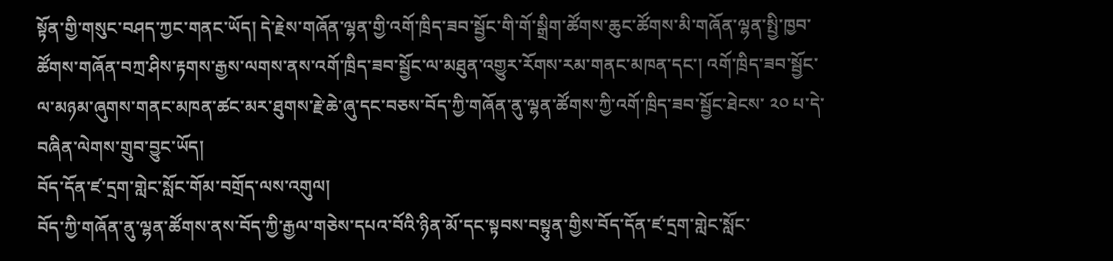སྟོན་གྱི་གསུང་བཤད་ཀྱང་གནང་ཡོད། དེ་རྗེས་གཞོན་ལྷན་གྱི་འགོ་ཁྲིད་ཟབ་སྦྱོང་གི་གོ་སྒྲིག་ཚོགས་ཆུང་ཚོགས་མི་གཞོན་ལྷན་སྤྱི་ཁྱབ་ཚོགས་གཞོན་བཀྲ་ཤིས་རྟགས་རྒྱས་ལགས་ནས་འགོ་ཁྲིད་ཟབ་སྦྱོང་ལ་མཐུན་འགྱུར་རོགས་རམ་གནང་མཁན་དང་། འགོ་ཁྲིད་ཟབ་སྦྱོང་ལ་མཉམ་ཞུགས་གནང་མཁན་ཚང་མར་ཐུགས་རྗེ་ཆེ་ཞུ་དང་བཅས་བོད་ཀྱི་གཞོན་ནུ་ལྷན་ཚོགས་ཀྱི་འགོ་ཁྲིད་ཟབ་སྦྱོང་ཐེངས་ ༢༠ པ་དེ་བཞིན་ལེགས་གྲུབ་བྱུང་ཡོད།
བོད་དོན་ཛ་དྲག་གླེང་སློང་གོམ་བགྲོད་ལས་འགུལ།
བོད་ཀྱི་གཞོན་ནུ་ལྷན་ཚོགས་ནས་བོད་ཀྱི་རྒྱལ་གཅེས་དཔའ་བོའི་ཉིན་མོ་དང་སྟབས་བསྟུན་གྱིས་བོད་དོན་ཛ་དྲག་གླེང་སློང་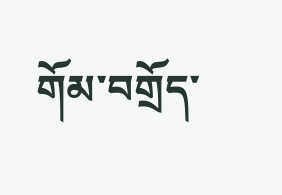གོམ་བགྲོད་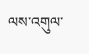ལས་འགུལ་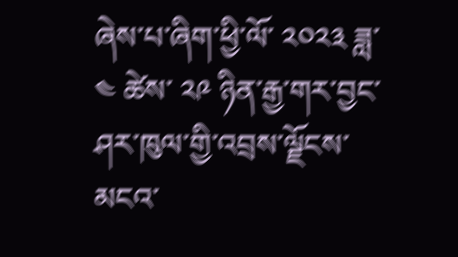ཞེས་པ་ཞིག་ཕྱི་ལོ་ ༢༠༢༣ ཟླ་ ༤ ཚེས་ ༢༩ ཉིན་རྒྱ་གར་བྱང་ཤར་ཁུལ་གྱི་འབྲས་ལྗོངས་མངའ་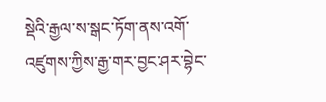སྡེའི་རྒྱལ་ས་སྒང་ཏོག་ནས་འགོ་འཛུགས་ཀྱིས་རྒྱ་གར་བྱང་ཤར་བྷེང་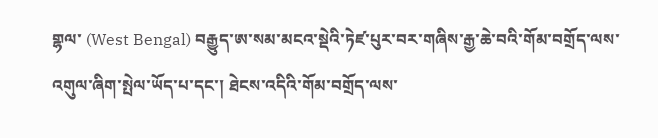གྷལ་ (West Bengal) བརྒྱུད་ཨ་སམ་མངའ་སྡེའི་ཏེཛ་པུར་བར་གཞིས་རྒྱ་ཆེ་བའི་གོམ་བགྲོད་ལས་འགུལ་ཞིག་སྤེལ་ཡོད་པ་དང་། ཐེངས་འདིའི་གོམ་བགྲོད་ལས་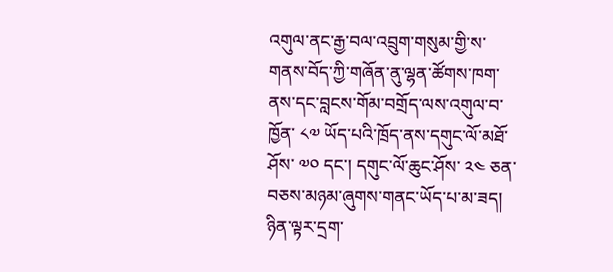འགུལ་ནང་རྒྱ་བལ་འབྲུག་གསུམ་གྱི་ས་གནས་བོད་ཀྱི་གཞོན་ནུ་ལྷན་ཚོགས་ཁག་ནས་དང་བླངས་གོམ་བགྲོད་ལས་འགུལ་བ་ཁྱོན་ ༨༧ ཡོད་པའི་ཁྲོད་ནས་དགུང་ལོ་མཐོ་ཤོས་ ༧༠ དང་། དགུང་ལོ་ཆུང་ཤོས་ ༢༤ ཅན་བཅས་མཉམ་ཞུགས་གནང་ཡོད་པ་མ་ཟད། ཉིན་ལྟར་དྲག་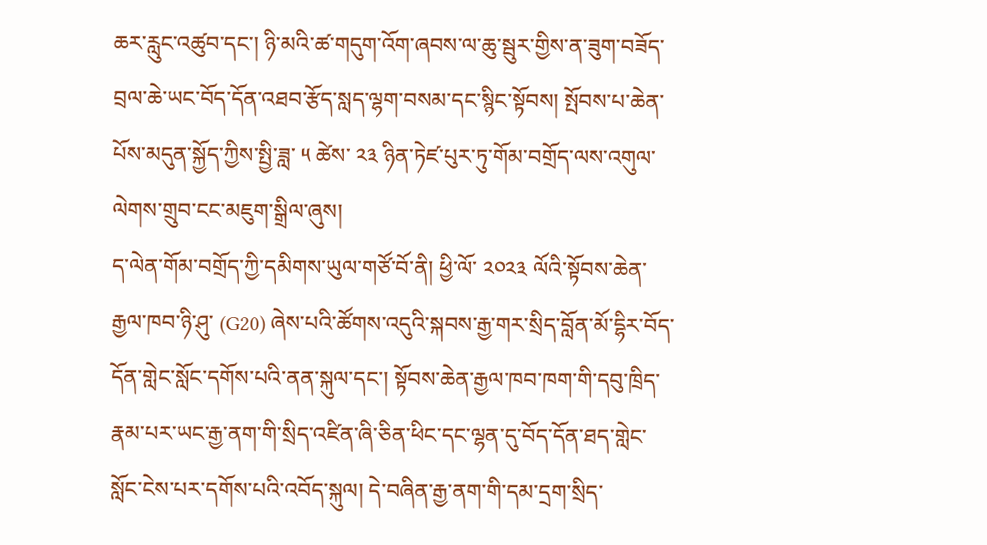ཆར་རླུང་འཚུབ་དང་། ཉི་མའི་ཚ་གདུག་འོག་ཞབས་ལ་ཆུ་སྦུར་གྱིས་ན་ཟུག་བཟོད་བྲལ་ཆེ་ཡང་བོད་དོན་འཐབ་རྩོད་སླད་ལྷག་བསམ་དང་སྙིང་སྟོབས། སྤོབས་པ་ཆེན་པོས་མདུན་སྐྱོད་ཀྱིས་སྤྱི་ཟླ་ ༥ ཚེས་ ༢༣ ཉིན་ཏེཛ་པུར་ཏུ་གོམ་བགྲོད་ལས་འགུལ་ལེགས་གྲུབ་ངང་མཇུག་སྒྲིལ་ཞུས།
ད་ལེན་གོམ་བགྲོད་ཀྱི་དམིགས་ཡུལ་གཙོ་བོ་ནི། ཕྱི་ལོ་ ༢༠༢༣ ལོའི་སྟོབས་ཆེན་རྒྱལ་ཁབ་ཉི་ཤུ་ (G20) ཞེས་པའི་ཚོགས་འདུའི་སྐབས་རྒྱ་གར་སྲིད་བློན་མོ་དྷིར་བོད་དོན་གླེང་སློང་དགོས་པའི་ནན་སྐུལ་དང་། སྟོབས་ཆེན་རྒྱལ་ཁབ་ཁག་གི་དབུ་ཁྲིད་རྣམ་པར་ཡང་རྒྱ་ནག་གི་སྲིད་འཛིན་ཞི་ཅིན་ཕིང་དང་ལྷན་དུ་བོད་དོན་ཐད་གླེང་སློང་ངེས་པར་དགོས་པའི་འབོད་སྐུལ། དེ་བཞིན་རྒྱ་ནག་གི་དམ་དྲག་སྲིད་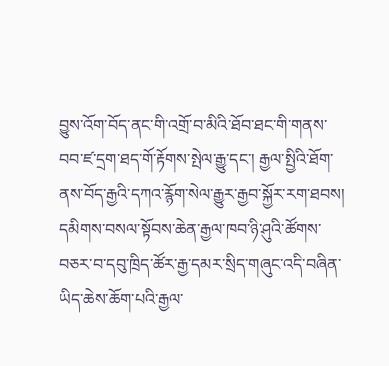བྱུས་འོག་བོད་ནང་གི་འགྲོ་བ་མིའི་ཐོབ་ཐང་གི་གནས་བབ་ཛ་དྲག་ཐད་གོ་རྟོགས་སྤེལ་རྒྱུ་དང་། རྒྱལ་སྤྱིའི་ཐོག་ནས་བོད་རྒྱའི་དཀའ་རྙོག་སེལ་རྒྱུར་རྒྱབ་སྐྱོར་རག་ཐབས། དམིགས་བསལ་སྟོབས་ཆེན་རྒྱལ་ཁབ་ཉི་ཤུའི་ཚོགས་བཅར་བ་དབུ་ཁྲིད་ཚོར་རྒྱ་དམར་སྲིད་གཞུང་འདི་བཞིན་ཡིད་ཆེས་ཆོག་པའི་རྒྱལ་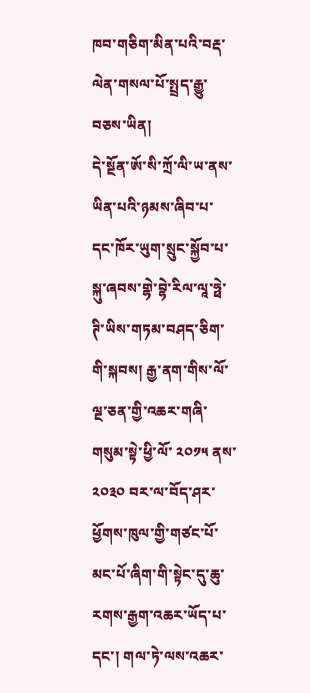ཁབ་གཅིག་མིན་པའི་བརྡ་ལེན་གསལ་པོ་སྤྲད་རྒྱུ་བཅས་ཡིན།
དེ་སྔོན་ཨོ་སི་ཀྲོ་ལི་ཡ་ནས་ཡིན་པའི་ཉམས་ཞིབ་པ་དང་ཁོར་ཡུག་སྲུང་སྐྱོབ་པ་སྐུ་ཞབས་གྷེ་བྷེ་རིལ་ལཱ་ཧྥེ་ཊི་ཡིས་གཏམ་བཤད་ཅིག་གི་སྐབས། རྒྱ་ནག་གིས་ལོ་ལྔ་ཅན་གྱི་འཆར་གཞི་གསུམ་སྟེ་ཕྱི་ལོ་ ༢༠༡༥ ནས་ ༢༠༣༠ བར་ལ་བོད་ཤར་ཕྱོགས་ཁུལ་གྱི་གཙང་པོ་མང་པོ་ཞིག་གི་སྟེང་དུ་ཆུ་རགས་རྒྱག་འཆར་ཡོད་པ་དང་། གལ་ཏེ་ལས་འཆར་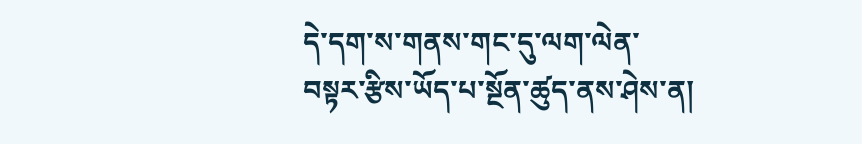དེ་དག་ས་གནས་གང་དུ་ལག་ལེན་བསྟར་རྩིས་ཡོད་པ་སྔོན་ཚུད་ནས་ཤེས་ན།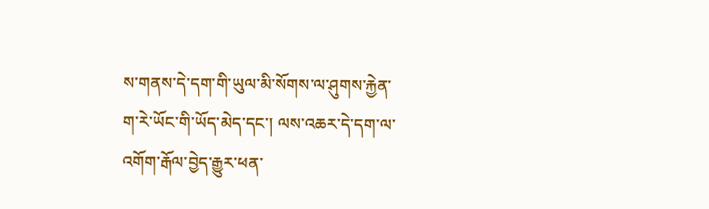ས་གནས་དེ་དག་གི་ཡུལ་མི་སོགས་ལ་ཤུགས་རྐྱེན་ག་རེ་ཡོང་གི་ཡོད་མེད་དང་། ལས་འཆར་དེ་དག་ལ་འགོག་རྒོལ་བྱེད་རྒྱུར་ཕན་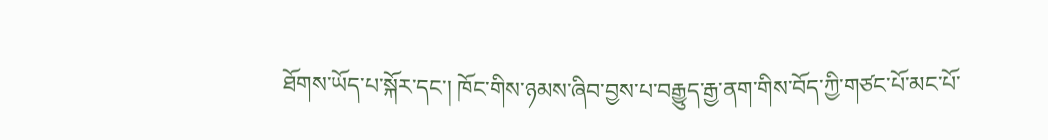ཐོགས་ཡོད་པ་སྐོར་དང་། ཁོང་གིས་ཉམས་ཞིབ་བྱས་པ་བརྒྱུད་རྒྱ་ནག་གིས་བོད་ཀྱི་གཙང་པོ་མང་པོ་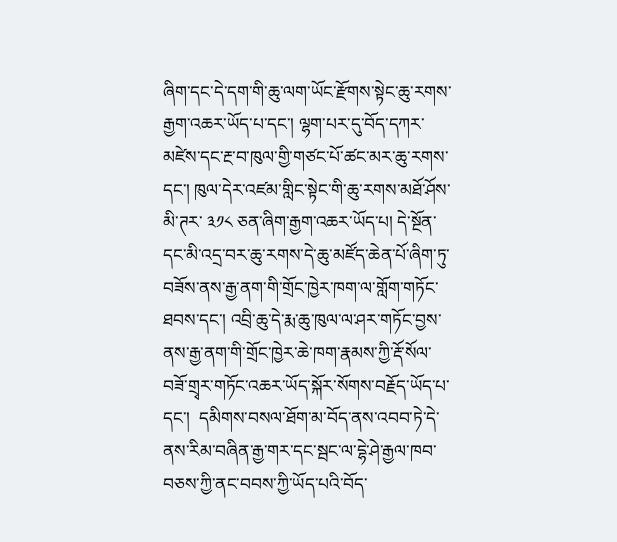ཞིག་དང་དེ་དག་གི་ཆུ་ལག་ཡོང་རྫོགས་སྟེང་ཆུ་རགས་རྒྱག་འཆར་ཡོད་པ་དང་། ལྷག་པར་དུ་བོད་དཀར་མཛེས་དང་རྔ་བ་ཁུལ་གྱི་གཙང་པོ་ཚང་མར་ཆུ་རགས་དང་། ཁུལ་དེར་འཛམ་གླིང་སྟེང་གི་ཆུ་རགས་མཐོ་ཤོས་མི་ཊར་ ༣༡༨ ཅན་ཞིག་རྒྱག་འཆར་ཡོད་པ། དེ་སྔོན་དང་མི་འདྲ་བར་ཆུ་རགས་དེ་ཆུ་མཛོད་ཆེན་པོ་ཞིག་ཏུ་བཟོས་ནས་རྒྱ་ནག་གི་གྲོང་ཁྱེར་ཁག་ལ་གློག་གཏོང་ཐབས་དང་། འབྲི་ཆུ་དེ་རྨ་ཆུ་ཁུལ་ལ་ཤར་གཏོང་བྱས་ནས་རྒྱ་ནག་གི་གྲོང་ཁྱེར་ཆེ་ཁག་རྣམས་ཀྱི་རྡོ་སོལ་བཟོ་གྲྭར་གཏོང་འཆར་ཡོད་སྐོར་སོགས་བརྗོད་ཡོད་པ་དང་།  དམིགས་བསལ་ཐོག་མ་བོད་ནས་འབབ་ཏེ་དེ་ནས་རིམ་བཞིན་རྒྱ་གར་དང་སྦང་ལ་དྷེ་ཤེ་རྒྱལ་ཁབ་བཅས་ཀྱི་ནང་བབས་ཀྱི་ཡོད་པའི་བོད་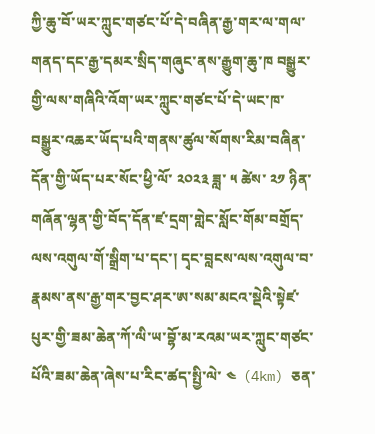ཀྱི་ཆུ་བོ་ཡར་ཀླུང་གཙང་པོ་དེ་བཞིན་རྒྱ་གར་ལ་གལ་གནད་དང་རྒྱ་དམར་སྲིད་གཞུང་ནས་རྒྱུག་ཆུ་ཁ བསྒྱུར་གྱི་ལས་གཞིའི་འོག་ཡར་ཀླུང་གཙང་པོ་དེ་ཡང་ཁ་བསྒྱུར་འཆར་ཡོད་པའི་གནས་ཚུལ་སོགས་རིམ་བཞིན་དོན་གྱི་ཡོད་པར་སོང་ཕྱི་ལོ་ ༢༠༢༣ ཟླ་ ༥ ཚེས་ ༢༡ ཉིན་གཞོན་ལྷན་གྱི་བོད་དོན་ཛ་དྲག་གླེང་སློང་གོམ་བགྲོད་ལས་འགུལ་གོ་སྒྲིག་པ་དང་། དྭང་བླངས་ལས་འགུལ་བ་རྣམས་ནས་རྒྱ་གར་བྱང་ཤར་ཨ་སམ་མངའ་སྡེའི་སྟེཛ་པུར་གྱི་ཟམ་ཆེན་ཀོ་ལི་ཡ་བྷོ་མ་རའམ་ཡར་ཀླུང་གཙང་པོའི་ཟམ་ཆེན་ཞེས་པ་རིང་ཚད་སྤྱི་ལེ་ ༤  (4km) ཅན་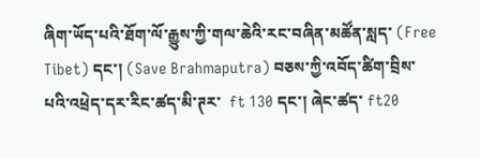ཞིག་ཡོད་པའི་ཐོག་ལོ་རྒྱུས་ཀྱི་གལ་ཆེའི་རང་བཞིན་མཚོན་སླད་ (Free Tibet) དང་། (Save Brahmaputra) བཅས་ཀྱི་འབོད་ཚིག་བྲིས་པའི་འཕྲེད་དར་རིང་ཚད་མི་ཊར་  ft 130 དང་། ཞེང་ཚད་ ft20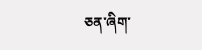ཅན་ཞིག་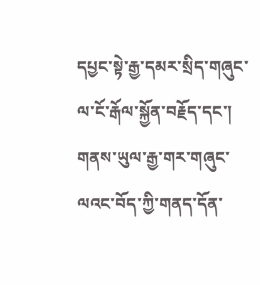དཔྱང་སྟེ་རྒྱ་དམར་སྲིད་གཞུང་ལ་ངོ་རྒོལ་སྐྱོན་བརྗོད་དང་། གནས་ཡུལ་རྒྱ་གར་གཞུང་ལའང་བོད་ཀྱི་གནད་དོན་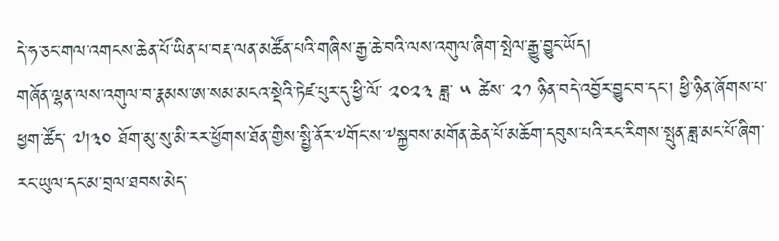དེ་ཧ་ཅང་གལ་འགངས་ཆེན་པོ་ཡིན་པ་བརྡ་ལན་མཚོན་པའི་གཞིས་རྒྱ་ཆེ་བའི་ལས་འགུལ་ཞིག་སྤེལ་རྒྱུ་བྱུང་ཡོད།
གཞོན་ལྷན་ལས་འགུལ་བ་རྣམས་ཨ་སམ་མངའ་སྡེའི་ཏེཛ་པུར་དུ་ཕྱི་ལོ་ ༢༠༢༣ ཟླ་ ༥ ཚེས་ ༢༡ ཉིན་བདེ་འབྱོར་བྱུང་བ་དང་། ཕྱི་ཉིན་ཞོགས་པ་ཕྱག་ཚོད་ ༧།༣༠ ཐོག་མུ་སུ་མི་རར་ཕྱོགས་ཐོན་གྱིས་སྤྱི་ནོར་༸གོང་ས་༸སྐྱབས་མགོན་ཆེན་པོ་མཆོག་དབུས་པའི་རང་རིགས་སྤུན་ཟླ་མང་པོ་ཞིག་རང་ཡུལ་དང་མ་བྲལ་ཐབས་མེད་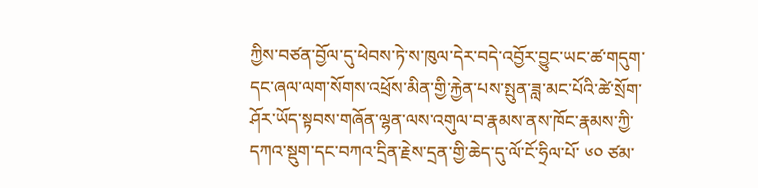ཀྱིས་བཙན་བྱོལ་དུ་ཕེབས་ཏེ་ས་ཁུལ་དེར་བདེ་འབྱོར་བྱུང་ཡང་ཚ་གདུག་དང་ཞལ་ལག་སོགས་འཕྲོས་མིན་གྱི་རྐྱེན་པས་སྤུན་ཟླ་མང་པོའི་ཚེ་སྲོག་ཤོར་ཡོད་སྟབས་གཞོན་ལྷན་ལས་འགུལ་བ་རྣམས་ནས་ཁོང་རྣམས་ཀྱི་དཀའ་སྡུག་དང་བཀའ་དྲིན་རྗེས་དྲན་གྱི་ཆེད་དུ་ལོ་ངོ་ཧྲིལ་པོ་ ༦༠ ཙམ་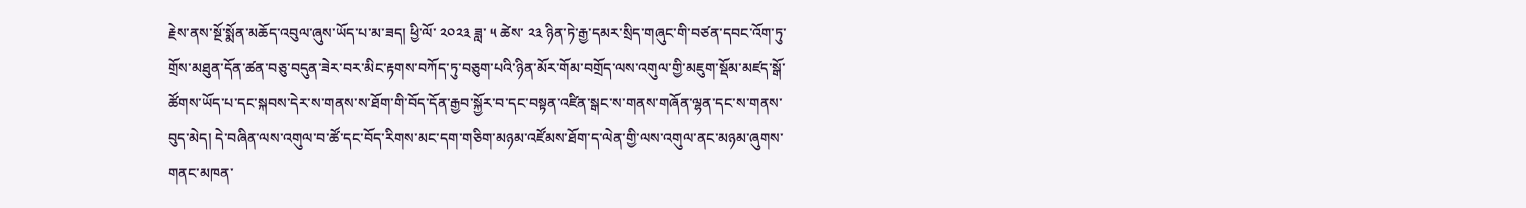རྗེས་ནས་སྔོ་སྨོན་མཆོད་འབུལ་ཞུས་ཡོད་པ་མ་ཟད། ཕྱི་ལོ་ ༢༠༢༣ ཟླ་ ༥ ཚེས་ ༢༣ ཉིན་ཏེ་རྒྱ་དམར་སྲིད་གཞུང་གི་བཙན་དབང་འོག་ཏུ་གྲོས་མཐུན་དོན་ཚན་བཅུ་བདུན་ཟེར་བར་མིང་རྟགས་བཀོད་ཏུ་བཅུག་པའི་ཉིན་མོར་གོམ་བགྲོད་ལས་འགུལ་གྱི་མཇུག་སྡོམ་མཛད་སྒོ་ཚོགས་ཡོད་པ་དང་སྐབས་དེར་ས་གནས་ས་ཐོག་གི་བོད་དོན་རྒྱབ་སྐྱོར་བ་དང་བསྟན་འཛིན་སྒང་ས་གནས་གཞོན་ལྷན་དང་ས་གནས་བུད་མེད། དེ་བཞིན་ལས་འགུལ་བ་ཚོ་དང་བོད་རིགས་མང་དག་གཅིག་མཉམ་འཛོམས་ཐོག་ད་ལེན་གྱི་ལས་འགུལ་ནང་མཉམ་ཞུགས་གནང་མཁན་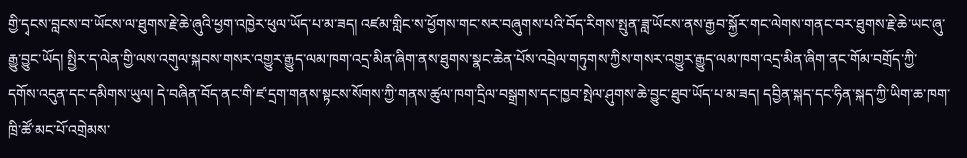གྱི་དྭངས་བླངས་བ་ཡོངས་ལ་ཐུགས་རྗེ་ཆེ་ཞུའི་ཕྱག་འཁྱེར་ཕུལ་ཡོད་པ་མ་ཟད། འཛམ་གླིང་ས་ཕྱོགས་གང་སར་བཞུགས་པའི་བོད་རིགས་སྤུན་ཟླ་ཡོངས་ནས་རྒྱབ་སྐྱོར་གང་ལེགས་གནང་བར་ཐུགས་རྗེ་ཆེ་ཡང་ཞུ་རྒྱུ་བྱུང་ཡོད། སྤྱིར་ད་ལེན་གྱི་ལས་འགུལ་སྐབས་གསར་འགྱུར་རྒྱུད་ལམ་ཁག་འདྲ་མིན་ཞིག་ནས་ཐུགས་སྣང་ཆེན་པོས་འབྲེལ་གཏུགས་ཀྱིས་གསར་འགྱུར་རྒྱུད་ལམ་ཁག་འདྲ་མིན་ཞིག་ནང་གོམ་བགྲོད་ཀྱི་དགོས་འདུན་དང་དམིགས་ཡུལ། དེ་བཞིན་བོད་ནང་གི་ཛ་དྲག་གནས་སྟངས་སོགས་ཀྱི་གནས་ཚུལ་ཁག་དྲིལ་བསྒྲགས་དང་ཁྱབ་སྤེལ་ཤུགས་ཆེ་བྱུང་ཐུབ་ཡོད་པ་མ་ཟད། དབྱིན་སྐད་དང་ཧིན་སྐད་ཀྱི་ཡིག་ཆ་ཁག་ཁྲི་ཚོ་མང་པོ་འགྲེམས་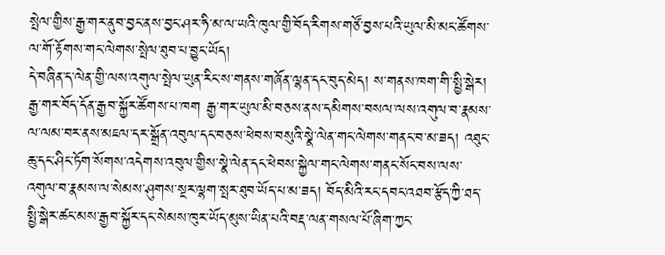སྤེལ་གྱིས་རྒྱ་གར་ནུབ་བྱང་ནས་བྱང་ཤར་ཧི་མ་ལ་ཡའི་ཁུལ་གྱི་བོད་རིགས་གཙོ་བྱས་པའི་ཡུལ་མི་མང་ཚོགས་ལ་གོ་རྟོགས་གང་ལེགས་སྤེལ་ཐུབ་པ་བྱུང་ཡོད།
དེ་བཞིན་ད་ལེན་གྱི་ལས་འགུལ་སྤེལ་ཡུན་རིང་ས་གནས་གཞོན་ལྷན་དང་བུད་མེད། ས་གནས་ཁག་གི་སྤྱི་སྒེར། རྒྱ་གར་བོད་དོན་རྒྱབ་སྐྱོར་ཚོགས་པ་ཁག རྒྱ་གར་ཡུལ་མི་བཅས་ནས་དམིགས་བསལ་ལས་འགུལ་བ་རྣམས་ལ་ལམ་བར་ནས་མཇལ་དར་སྒྲོན་འབུལ་དང་བཅས་ཕེབས་བསུའི་སྣེ་ལེན་གང་ལེགས་གནང་བ་མ་ཟད། འཐུང་ཆུ་དང་ཤིང་ཏོག་སོགས་འདེགས་འབུལ་གྱིས་སྣེ་ལེན་དང་ཕེབས་སྐྱེལ་གང་ལེགས་གནང་སོང་བས་ལས་འགུལ་བ་རྣམས་ལ་སེམས་ཤུགས་སྔར་ལྷག་སྤར་ཐུབ་ཡོད་པ་མ་ཟད། བོད་མིའི་རང་དབང་འཐབ་རྩོད་ཀྱི་ཐད་སྤྱི་སྒེར་ཚང་མས་རྒྱབ་སྐྱོར་དང་སེམས་ཁུར་ཡོད་མུས་ཡིན་པའི་བརྡ་ལན་གསལ་པོ་ཞིག་ཀྱང་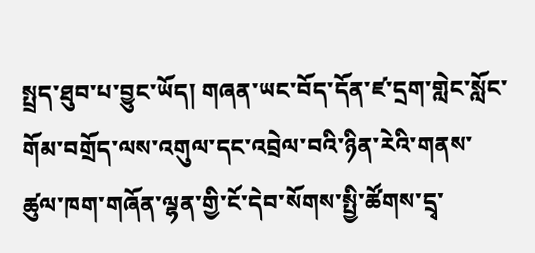སྤྲད་ཐུབ་པ་བྱུང་ཡོད། གཞན་ཡང་བོད་དོན་ཛ་དྲག་གླེང་སློང་གོམ་བགྲོད་ལས་འགུལ་དང་འབྲེལ་བའི་ཉིན་རེའི་གནས་ཚུལ་ཁག་གཞོན་ལྷན་གྱི་ངོ་དེབ་སོགས་སྤྱི་ཚོགས་དྲྭ་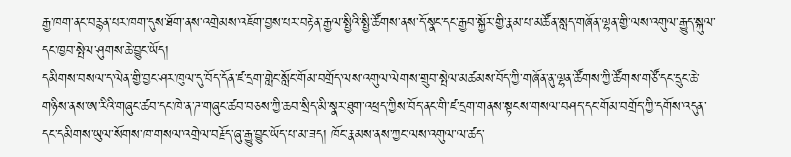རྒྱ་ཁག་ནང་བརྙན་པར་ཁག་དུས་ཐོག་ནས་འགྲེམས་འཇོག་བྱས་པར་བརྟེན་རྒྱལ་སྤྱིའི་སྤྱི་ཚོགས་ནས་དོ་སྣང་དང་རྒྱབ་སྐྱོར་གྱི་རྣམ་པ་མཚོན་སླད་གཞོན་ལྷན་གྱི་ལས་འགུལ་རྒྱུད་སྐུལ་དང་ཁྱབ་སྤེལ་ཤུགས་ཆེ་བྱུང་ཡོད།
དམིགས་བསལ་ད་ལེན་གྱི་བྱང་ཤར་ཁུལ་དུ་བོད་དོན་ཛ་དྲག་གླེང་སློང་གོམ་བགྲོད་ལས་འགུལ་ལེགས་གྲུབ་སྤེལ་མཚམས་བོད་ཀྱི་གཞོན་ནུ་ལྷན་ཚོགས་ཀྱི་ཚོགས་གཙོ་དང་དྲུང་ཆེ་གཉིས་ནས་ཨ་རིའི་གཞུང་ཚབ་དང་ཁེ་ན་ཌ་གཞུང་ཚབ་བཅས་ཀྱི་ཆབ་སྲིད་མི་སྣར་ཐུག་འཕྲད་ཀྱིས་བོད་ནང་གི་ཛ་དྲག་གནས་སྟངས་གསལ་བཤད་དང་གོམ་བགྲོད་ཀྱི་དགོས་འདུན་དང་དམིགས་ཡུལ་སོགས་ཁ་གསལ་འགྲེལ་བརྗོད་ཞུ་རྒྱུ་བྱུང་ཡོད་པ་མ་ཟད། ཁོང་རྣམས་ནས་ཀྱང་ལས་འགུལ་ལ་ཚད་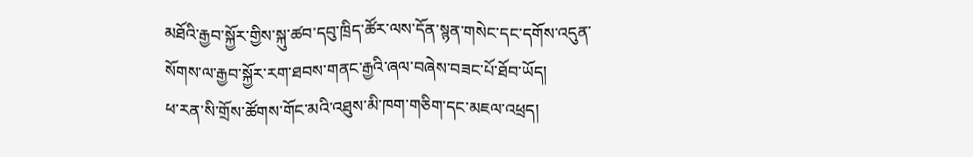མཐོའི་རྒྱབ་སྐྱོར་གྱིས་སྐུ་ཚབ་དབུ་ཁྲིད་ཚོར་ལས་དོན་སྙན་གསེང་དང་དགོས་འདུན་སོགས་ལ་རྒྱབ་སྐྱོར་རག་ཐབས་གནང་རྒྱའི་ཞལ་བཞེས་བཟང་པོ་ཐོབ་ཡོད།
ཕ་རན་སི་གྲོས་ཚོགས་གོང་མའི་འཐུས་མི་ཁག་གཅིག་དང་མཇལ་འཕྲད།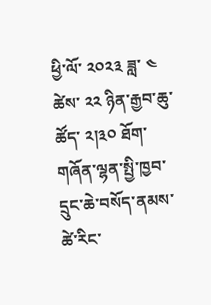ཕྱི་ལོ་ ༢༠༢༣ ཟླ་ ༤ ཚེས་ ༢༢ ཉིན་རྒྱབ་ཆུ་ཚོད་ ༢།༣༠ ཐོག་གཞོན་ལྷན་སྤྱི་ཁྱབ་དྲུང་ཆེ་བསོད་ནམས་ཚེ་རིང་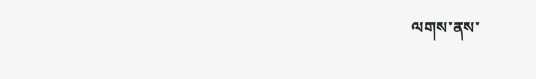ལགས་ནས་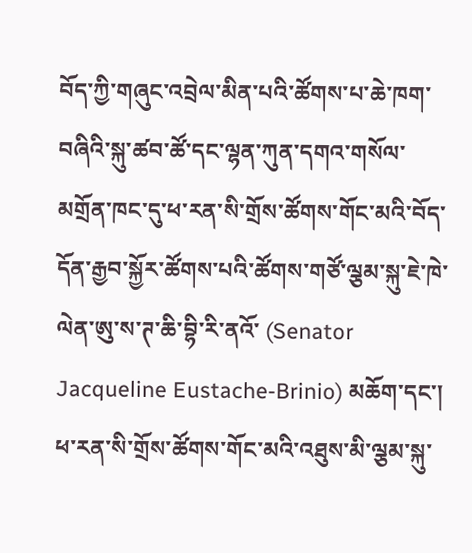བོད་ཀྱི་གཞུང་འབྲེལ་མིན་པའི་ཚོགས་པ་ཆེ་ཁག་བཞིའི་སྐུ་ཚབ་ཚོ་དང་ལྷན་ཀུན་དགའ་གསོལ་མགྲོན་ཁང་དུ་ཕ་རན་སི་གྲོས་ཚོགས་གོང་མའི་བོད་དོན་རྒྱབ་སྐྱོར་ཚོགས་པའི་ཚོགས་གཙོ་ལྕམ་སྐུ་ཇེ་ཁེ་ལེན་ཨུ་ས་ཊ་ཆི་བྷི་རི་ནའོ་ (Senator Jacqueline Eustache-Brinio) མཆོག་དང་།
ཕ་རན་སི་གྲོས་ཚོགས་གོང་མའི་འཐུས་མི་ལྕམ་སྐུ་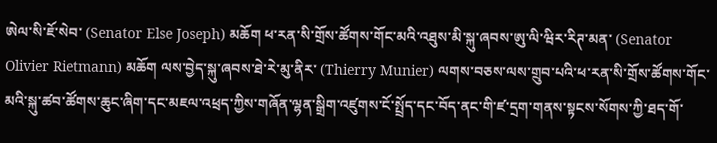ཨེལ་སི་ཇོ་སེབ་ (Senator Else Joseph) མཆོག ཕ་རན་སི་གྲོས་ཚོགས་གོང་མའི་འཐུས་མི་སྐུ་ཞབས་ཨུ་ལི་ཝིར་རིཊ་མན་ (Senator Olivier Rietmann) མཆོག ལས་བྱེད་སྐུ་ཞབས་ཐེ་རེ་མུ་ནིར་ (Thierry Munier) ལགས་བཅས་ལས་གྲུབ་པའི་ཕ་རན་སི་གྲོས་ཚོགས་གོང་མའི་སྐུ་ཚབ་ཚོགས་ཆུང་ཞིག་དང་མཇལ་འཕྲད་ཀྱིས་གཞོན་ལྷན་སྒྲིག་འཛུགས་ངོ་སྤྲོད་དང་བོད་ནང་གི་ཛ་དྲག་གནས་སྟངས་སོགས་ཀྱི་ཐད་གོ་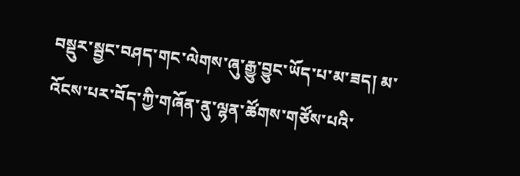བསྡུར་སྦྱང་བཤད་གང་ལེགས་ཞུ་རྒྱུ་བྱུང་ཡོད་པ་མ་ཟད། མ་འོངས་པར་བོད་ཀྱི་གཞོན་ནུ་ལྷན་ཚོགས་གཙོས་པའི་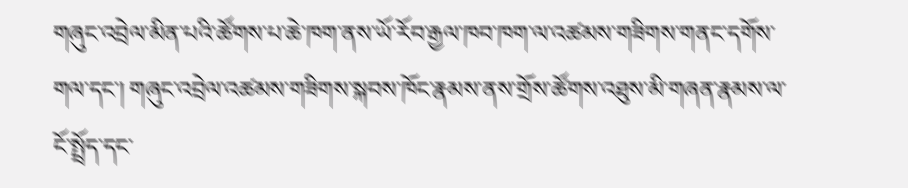གཞུང་འབྲེལ་མིན་པའི་ཚོགས་པ་ཆེ་ཁག་ནས་ཡོ་རོབ་རྒྱལ་ཁབ་ཁག་ལ་འཚམས་གཟིགས་གནང་དགོས་གལ་དང་། གཞུང་འབྲེལ་འཚམས་གཟིགས་སྐབས་ཁོང་རྣམས་ནས་གྲོས་ཚོགས་འཐུས་མི་གཞན་རྣམས་ལ་ངོ་སྤྲོད་དང་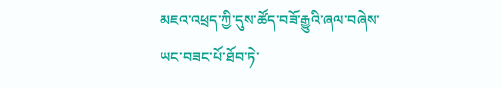མཇའ་འཕྲད་ཀྱི་དུས་ཚོད་བཟོ་རྒྱུའི་ཞལ་བཞེས་ཡང་བཟང་པོ་ཐོབ་ཏེ་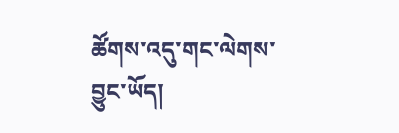ཚོགས་འདུ་གང་ལེགས་བྱུང་ཡོད།